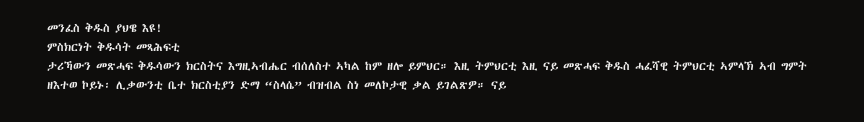መንፈስ ቅዱስ ያህዌ እዩ!
ምስክርነት ቅዱሳት መጻሕፍቲ
ታሪኻውን መጽሓፍ ቅዱሳውን ክርስትና እግዚኣብሔር ብሰለስተ ኣካል ከም ዘሎ ይምህር። እዚ ትምህርቲ እዚ ናይ መጽሓፍ ቅዱስ ሓፈሻዊ ትምህርቲ ኣምላኽ ኣብ ግምት ዘእተወ ኮይኑ፡ ሊቃውንቲ ቤተ ክርስቲያን ድማ “ስላሴ” ብዝብል ስነ መለኮታዊ ቃል ይገልጽዎ። ናይ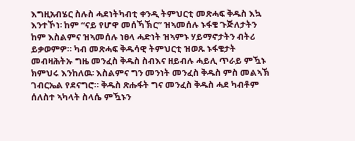እግዚአብሄር ስሉስ ሓደነትካብቲ ቀንዲ ትምህርቲ መጽሓፍ ቅዱስ እኳ እንተኾነ፡ ከም “ናይ የሆዋ መሰኻኽር” ዝኣመሰሉ ኑፋቄ ጉጅለታትን ከም እስልምና ዝኣመሰሉ ነፀላ ሓድነት ዝኣምኑ ሃይማኖታትን ብትሪ ይቃወምዎ። ካብ መጽሓፍ ቅዱሳዊ ትምህርቲ ዝወጹ ኑፋቄታት መብዛሕትኡ ግዜ መንፈስ ቅዱስ ስብእና ዘይብሉ ሓይሊ ጥራይ ምዃኑ ክምህሩ እንከለዉ፡ እስልምና ግን መንነት መንፈስ ቅዱስ ምስ መልኣኽ ገብርኤል የደናግሮ። ቅዱስ ጽሑፋት ግና መንፈስ ቅዱስ ሓደ ካብቶም ሰለስተ ኣካላት ስላሴ ምዃኑን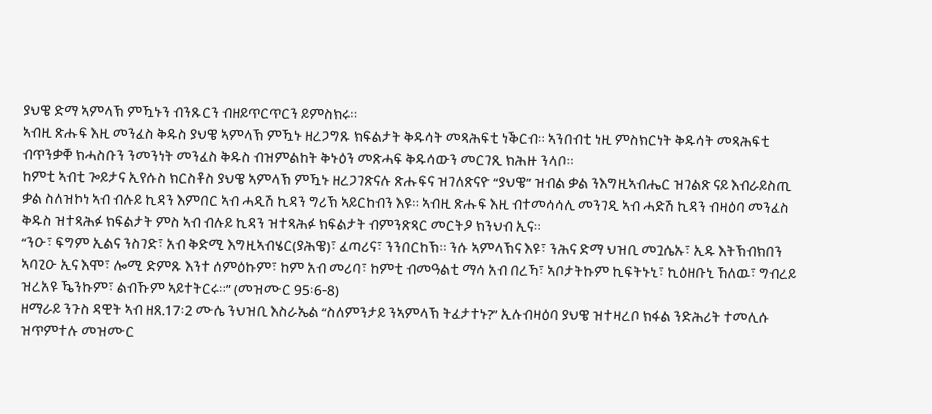ያህዌ ድማ ኣምላኽ ምዃኑን ብንጹርን ብዘይጥርጥርን ይምስክሩ።
ኣብዚ ጽሑፍ እዚ መንፈስ ቅዱስ ያህዌ ኣምላኽ ምዃኑ ዘረጋግጹ ክፍልታት ቅዱሳት መጻሕፍቲ ነቕርብ። ኣንበብቲ ነዚ ምስክርነት ቅዱሳት መጻሕፍቲ ብጥንቃቐ ክሓስቡን ንመንነት መንፈስ ቅዱስ ብዝምልከት ቅኑዕን መጽሓፍ ቅዱሳውን መርገጺ ክሕዙ ንላቦ።
ከምቲ ኣብቲ ጐይታና ኢየሱስ ክርስቶስ ያህዌ ኣምላኽ ምዃኑ ዘረጋገጽናሉ ጽሑፍና ዝገለጽናዮ “ያህዌ” ዝብል ቃል ንእግዚኣብሔር ዝገልጽ ናይ እብራይስጢ ቃል ስለዝኮነ ኣብ ብሉይ ኪዳን እምበር ኣብ ሓዲሽ ኪዳን ግሪኽ ኣይርከብን እዩ። ኣብዚ ጽሑፍ እዚ ብተመሳሳሊ መንገዲ ኣብ ሓድሽ ኪዳን ብዛዕባ መንፈስ ቅዱስ ዝተጻሕፉ ክፍልታት ምስ ኣብ ብሉይ ኪዳን ዝተጻሕፉ ክፍልታት ብምንጽጻር መርትዖ ክንህብ ኢና።
“ንዑ፣ ፍግም ኢልና ንስገድ፣ አብ ቅድሚ እግዚኣብሄር(ያሕዌ)፣ ፈጣሪና፣ ንንበርከኽ። ንሱ ኣምላኽና እዩ፣ ንሕና ድማ ህዝቢ መጓሴኡ፣ ኢዱ እትኽብክበን ኣባጊዑ ኢና እሞ፣ ሎሚ ድምጹ እንተ ሰምዕኩም፣ ከም አብ መሪባ፣ ከምቲ ብመዓልቲ ማሳ አብ በረኻ፣ ኣቦታትኩም ኪፍትኑኒ፣ ኪዕዘቡኒ ኸለዉ፣ ግብረይ ዝረአዩ ዄንኩም፣ ልብኹም ኣይተትርሩ።” (መዝሙር 95፡6-8)
ዘማራይ ንጉስ ዳዊት ኣብ ዘጸ.17፡2 ሙሴ ንህዝቢ እስራኤል “ስለምንታይ ንኣምላኽ ትፈታተኑ?” ኢሉብዛዕባ ያህዌ ዝተዛረቦ ክፋል ንድሕሪት ተመሊሱ ዝጥምተሉ መዝሙር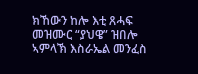ክኸውን ከሎ እቲ ጸሓፍ መዝሙር “ያህዌ” ዝበሎ ኣምላኽ እስራኤል መንፈስ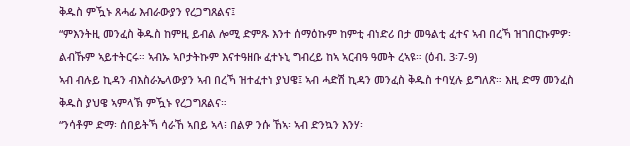ቅዱስ ምዃኑ ጸሓፊ እብራውያን የረጋግጸልና፤
“ምእንትዚ መንፈስ ቅዱስ ከምዚ ይብል ሎሚ ድምጹ እንተ ሰማዕኩም ከምቲ ብነድሪ በታ መዓልቲ ፈተና ኣብ በረኻ ዝገበርኩምዎ፡ ልብኹም ኣይተትርሩ። ኣብኡ ኣቦታትኩም እናተዓዘቡ ፈተኑኒ ግብረይ ከኣ ኣርብዓ ዓመት ረኣዩ። (ዕብ. 3፡7-9)
ኣብ ብሉይ ኪዳን ብእስራኤላውያን ኣብ በረኻ ዝተፈተነ ያህዌ፤ ኣብ ሓድሽ ኪዳን መንፈስ ቅዱስ ተባሂሉ ይግለጽ። እዚ ድማ መንፈስ ቅዱስ ያህዌ ኣምላኽ ምዃኑ የረጋግጸልና።
“ንሳቶም ድማ፡ ሰበይትኻ ሳራኸ ኣበይ ኣላ፧ በልዎ ንሱ ኸኣ፡ ኣብ ድንኳን እንሃ፡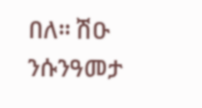በለ። ሽዑ ንሱንዓመታ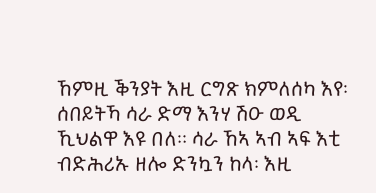ኸምዚ ቕንያት እዚ ርግጽ ክምለሰካ እየ፡ ሰበይትኻ ሳራ ድማ እንሃ ሽዑ ወዲ ኺህልዋ እዩ በለ። ሳራ ኸኣ ኣብ ኣፍ እቲ ብድሕሪኡ ዘሎ ድንኳን ከላ፡ እዚ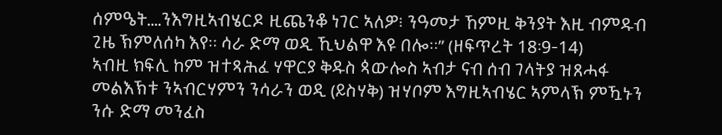ሰምዔት….ንእግዚኣብሄርዶ ዚጨንቆ ነገር ኣለዎ፧ ንዓመታ ኸምዚ ቅንያት እዚ ብምዱብ ጊዜ ኽምለሰካ እየ። ሳራ ድማ ወዲ ኺህልዋ እዩ በሎ።” (ዘፍጥረት 18፡9-14)
ኣብዚ ክፍሊ ከም ዝተጻሕፈ ሃዋርያ ቅዱስ ጳውሎስ ኣብታ ናብ ሰብ ገላትያ ዝጸሓፋ መልእኽቱ ንኣብርሃምን ንሳራን ወዲ (ይስሃቅ) ዝሃቦም እግዚኣብሄር ኣምላኽ ምዃኑን ንሱ ድማ መንፈስ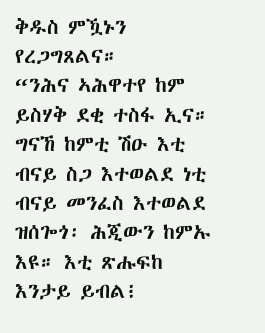ቅዱስ ምዃኑን የረጋግጸልና።
“ንሕና ኣሕዋተየ ከም ይስሃቅ ደቂ ተስፋ ኢና። ግናኸ ከምቲ ሽዑ እቲ ብናይ ስጋ እተወልደ ነቲ ብናይ መንፈስ እተወልደ ዝሰጐጎ፡ ሕጂውን ከምኡ እዩ። እቲ ጽሑፍከ እንታይ ይብል፧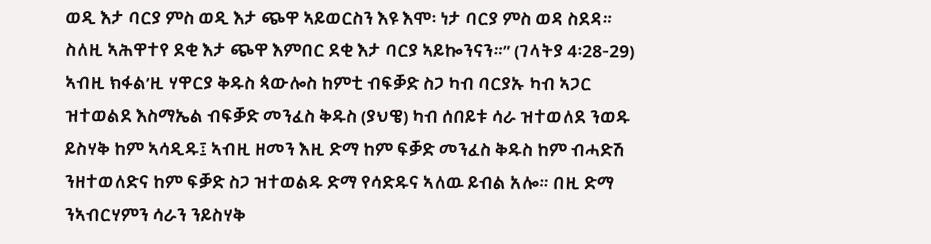ወዲ እታ ባርያ ምስ ወዲ እታ ጭዋ ኣይወርስን እዩ እሞ፡ ነታ ባርያ ምስ ወዳ ስደዳ። ስለዚ ኣሕዋተየ ደቂ እታ ጭዋ እምበር ደቂ እታ ባርያ ኣይኰንናን።” (ገላትያ 4፡28-29)
ኣብዚ ክፋል’ዚ ሃዋርያ ቅዱስ ጳውሎስ ከምቲ ብፍቓድ ስጋ ካብ ባርያኡ ካብ ኣጋር ዝተወልደ እስማኤል ብፍቓድ መንፈስ ቅዱስ (ያህዌ) ካብ ሰበይቱ ሳራ ዝተወለደ ንወዱ ይስሃቅ ከም ኣሳዲዱ፤ ኣብዚ ዘመን እዚ ድማ ከም ፍቓድ መንፈስ ቅዱስ ከም ብሓድሽ ንዘተወለድና ከም ፍቓድ ስጋ ዝተወልዱ ድማ የሳድዱና ኣለዉ ይብል አሎ። በዚ ድማ ንኣብርሃምን ሳራን ንይስሃቅ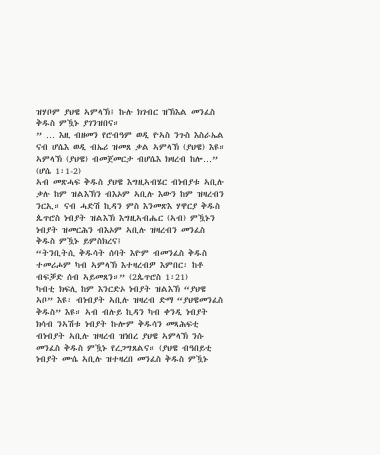ዝሃቦም ያህዌ ኣምላኽ፤ ኩሉ ክገብር ዝኽእል መንፈስ ቅዱስ ምዃኑ ያገንዝበና።
” … እዚ ብዘመን የሮብዓም ወዲ ዮኣስ ንጉስ እስራኤል ናብ ሆሴእ ወዲ ብኤሪ ዝመጸ ቃል ኣምላኽ (ያህዌ) እዩ። ኣምላኽ (ያህዌ) ብመጀመርታ ብሆሴእ ክዛረብ ከሎ…” (ሆሴ 1፡1-2)
ኣብ መጽሓፍ ቅዱስ ያህዌ እግዚኣብሄር ብነብያቱ ኣቢሉ ቃሉ ከም ዝልእኽን ብእኦም ኣቢሉ እውን ከም ዝዛረብን ንርኢ። ናብ ሓድሽ ኪዳን ምስ እንመጽእ ሃዋርያ ቅዱስ ጴጥሮስ ነብያት ዝልእኽ እግዚኣብሔር (ኣብ) ምዃኑን ነብያት ዝመርሕን ብእኦም ኣቢሉ ዝዛረብን መንፈስ ቅዱስ ምዃኑ ይምስክረና፤
“ትንቢትሲ ቅዱሳት ሰባት እዮም ብመንፈስ ቅዱስ ተመሪሖም ካብ ኣምላኽ እተዛረብዎ እምበር፡ ከቶ ብፍቓድ ሰብ ኣይመጸን።” (2ጴጥሮስ 1፡21)
ካብቲ ክፍሊ ከም እንርድኦ ነብያት ዝልእኽ “ያህዌ ኣቦ” እዩ፡ ብነብያት ኣቢሉ ዝዛረብ ድማ “ያህዌመንፈስ ቅዱስ” እዩ። ኣብ ብሉይ ኪዳን ካብ ቀንዲ ነብያት ክሳብ ንኣሽቱ ነብያት ኩሎም ቅዱሳን መጻሕፍቲ ብነብያት ኣቢሉ ዝዛረብ ዝነበረ ያህዌ ኣምላኽ ንሱ መንፈስ ቅዱስ ምዃኑ የረጋግጸልና። (ያህዌ ብዓበይቲ ነብያት ሙሴ ኣቢሉ ዝተዛረበ መንፈስ ቅዱስ ምዃኑ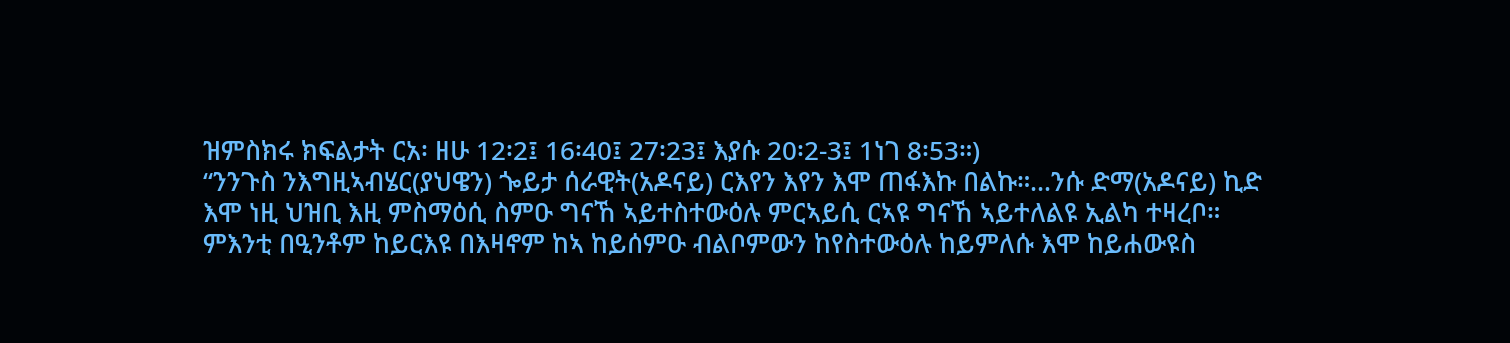ዝምስክሩ ክፍልታት ርአ፡ ዘሁ 12፡2፤ 16፡40፤ 27፡23፤ እያሱ 20፡2-3፤ 1ነገ 8፡53።)
“ንንጉስ ንእግዚኣብሄር(ያህዌን) ጐይታ ሰራዊት(አዶናይ) ርእየን እየን እሞ ጠፋእኩ በልኩ።…ንሱ ድማ(አዶናይ) ኪድ እሞ ነዚ ህዝቢ እዚ ምስማዕሲ ስምዑ ግናኸ ኣይተስተውዕሉ ምርኣይሲ ርኣዩ ግናኸ ኣይተለልዩ ኢልካ ተዛረቦ። ምእንቲ በዒንቶም ከይርእዩ በእዛኖም ከኣ ከይሰምዑ ብልቦምውን ከየስተውዕሉ ከይምለሱ እሞ ከይሐውዩስ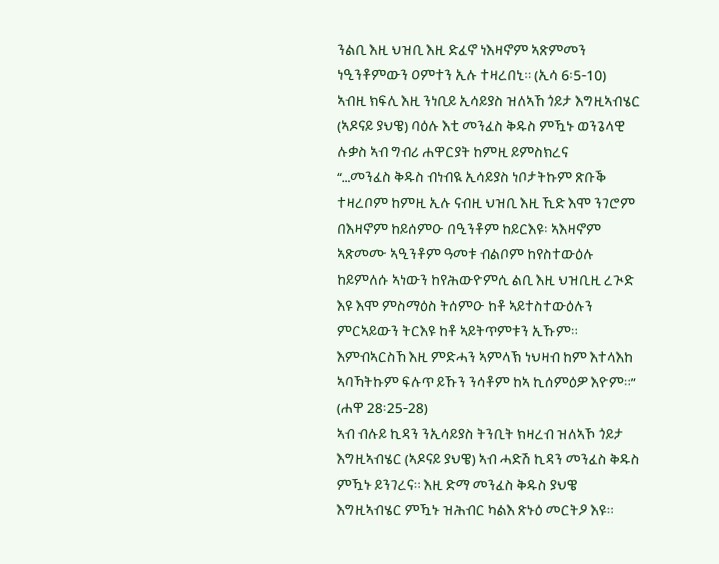ንልቢ እዚ ህዝቢ እዚ ድፈኖ ነእዛኖም ኣጽምመን ነዒንቶምውን ዐምተን ኢሉ ተዛረበኒ። (ኢሳ 6፡5-10)
ኣብዚ ክፍሊ እዚ ንነቢይ ኢሳይያስ ዝለኣኸ ጎይታ እግዚኣብሄር (ኣዶናይ ያህዌ) ባዕሉ እቲ መንፈስ ቅዱስ ምዃኑ ወንጌላዊ ሉቃስ ኣብ ግብሪ ሐዋርያት ከምዚ ይምስክረና
“…መንፈስ ቅዱስ ብነብዪ ኢሳይያስ ነቦታትኩም ጽቡቕ ተዛረቦም ከምዚ ኢሉ ናብዚ ህዝቢ እዚ ኺድ እሞ ንገሮም በእዛኖም ከይሰምዑ በዒንቶም ከይርእዩ፡ ኣእዛኖም ኣጽመሙ ኣዒንቶም ዓመቱ ብልቦም ከየስተውዕሉ ከይምለሱ ኣነውን ከየሕውዮምሲ ልቢ እዚ ህዝቢዚ ረጒድ እዩ እሞ ምስማዕስ ትሰምዑ ከቶ ኣይተስተውዕሉን ምርኣይውን ትርእዩ ከቶ ኣይትጥምቱን ኢኹም። እምብኣርስኸ እዚ ምድሓን ኣምላኽ ነህዛብ ከም እተላእከ ኣባኻትኩም ፍሉጥ ይኹን ንሳቶም ከኣ ኪሰምዕዎ እዮም።” (ሐዋ 28፡25-28)
ኣብ ብሉይ ኪዳን ንኢሳይያስ ትንቢት ክዛረብ ዝለኣኾ ጎይታ እግዚኣብሄር (ኣዶናይ ያህዌ) ኣብ ሓድሽ ኪዳን መንፈስ ቅዱስ ምዃኑ ይንገረና። እዚ ድማ መንፈስ ቅዱስ ያህዌ እግዚኣብሄር ምዃኑ ዝሕብር ካልእ ጽኑዕ መርትዖ እዩ።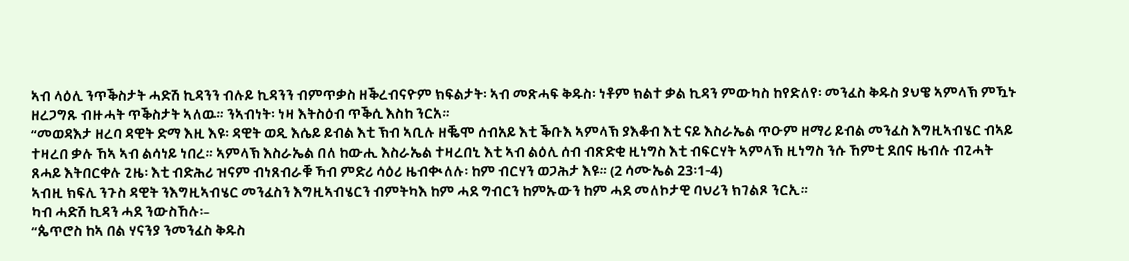ኣብ ላዕሊ ንጥቕስታት ሓድሽ ኪዳንን ብሉይ ኪዳንን ብምጥቃስ ዘቕረብናዮም ክፍልታት፡ ኣብ መጽሓፍ ቅዱስ፡ ነቶም ክልተ ቃል ኪዳን ምውካስ ከየድለየ፡ መንፈስ ቅዱስ ያህዌ ኣምላኽ ምዃኑ ዘረጋግጹ ብዙሓት ጥቕስታት ኣለዉ። ንኣብነት፡ ነዛ እትስዕብ ጥቕሲ እስከ ንርአ።
“መወዳእታ ዘረባ ዳዊት ድማ እዚ እዩ፡ ዳዊት ወዲ እሴይ ይብል እቲ ኽብ ኣቢሉ ዘቘሞ ሰብአይ እቲ ቕቡእ ኣምላኽ ያእቆብ እቲ ናይ እስራኤል ጥዑም ዘማሪ ይብል መንፈስ እግዚኣብሄር ብኣይ ተዛረበ ቃሉ ኸኣ ኣብ ልሳነይ ነበረ። ኣምላኽ እስራኤል በለ ከውሒ እስራኤል ተዛረበኒ እቲ ኣብ ልዕሊ ሰብ ብጽድቂ ዚነግስ እቲ ብፍርሃት ኣምላኽ ዚነግስ ንሱ ኸምቲ ደበና ዜብሉ ብጊሓት ጸሓይ እትበርቀሉ ጊዜ፡ እቲ ብድሕሪ ዝናም ብነጸብራቑ ኻብ ምድሪ ሳዕሪ ዜብቊለሉ፡ ከም ብርሃን ወጋሕታ እዩ። (2 ሳሙኤል 23፡1-4)
ኣብዚ ክፍሊ ንጉስ ዳዊት ንእግዚኣብሄር መንፈስን እግዚኣብሄርን ብምትካእ ከም ሓደ ግብርን ከምኡውን ከም ሓደ መለኮታዊ ባህሪን ክገልጾ ንርኢ።
ካብ ሓድሽ ኪዳን ሓደ ንውስኸሉ፡–
“ጴጥሮስ ከኣ በል ሃናንያ ንመንፈስ ቅዱስ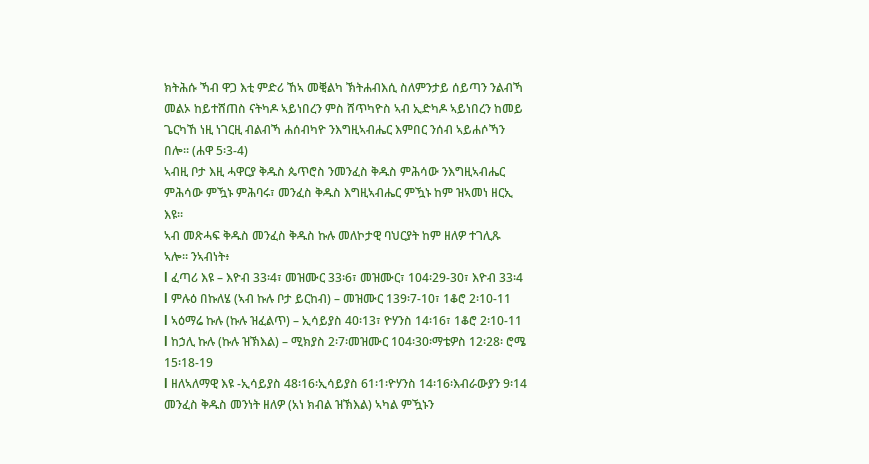ክትሕሱ ኻብ ዋጋ እቲ ምድሪ ኸኣ መቒልካ ኽትሐብእሲ ስለምንታይ ሰይጣን ንልብኻ መልኦ ከይተሸጠስ ናትካዶ ኣይነበረን ምስ ሸጥካዮስ ኣብ ኢድካዶ ኣይነበረን ከመይ ጌርካኸ ነዚ ነገርዚ ብልብኻ ሐሰብካዮ ንእግዚኣብሔር እምበር ንሰብ ኣይሐሶኻን በሎ። (ሐዋ 5፡3-4)
ኣብዚ ቦታ እዚ ሓዋርያ ቅዱስ ጴጥሮስ ንመንፈስ ቅዱስ ምሕሳው ንእግዚኣብሔር ምሕሳው ምዃኑ ምሕባሩ፣ መንፈስ ቅዱስ እግዚኣብሔር ምዃኑ ከም ዝኣመነ ዘርኢ እዩ።
ኣብ መጽሓፍ ቅዱስ መንፈስ ቅዱስ ኩሉ መለኮታዊ ባህርያት ከም ዘለዎ ተገሊጹ ኣሎ። ንኣብነት፥
l ፈጣሪ እዩ – እዮብ 33፡4፣ መዝሙር 33፡6፣ መዝሙር፣ 104፡29-30፣ እዮብ 33፡4
l ምሉዕ በኩለሄ (ኣብ ኩሉ ቦታ ይርከብ) – መዝሙር 139፡7-10፣ 1ቆሮ 2፡10-11
l ኣዕማሬ ኩሉ (ኩሉ ዝፈልጥ) – ኢሳይያስ 40፡13፣ ዮሃንስ 14፡16፣ 1ቆሮ 2፡10-11
l ከኃሊ ኩሉ (ኩሉ ዝኽእል) – ሚክያስ 2፡7፡መዝሙር 104፡30፡ማቴዎስ 12፡28፡ ሮሜ 15፡18-19
l ዘለኣለማዊ እዩ -ኢሳይያስ 48፡16፡ኢሳይያስ 61፡1፡ዮሃንስ 14፡16፡እብራውያን 9፡14
መንፈስ ቅዱስ መንነት ዘለዎ (አነ ክብል ዝኽእል) ኣካል ምዃኑን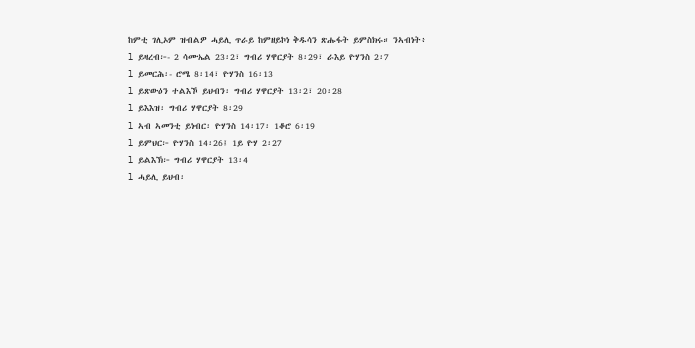ከምቲ ገሊኦም ዝብልዎ ሓይሊ ጥራይ ከምዘይኮነ ቅዱሳን ጽሑፋት ይምስክሩ። ንኣብነት፥
l ይዛረብ፦- 2 ሳሙኤል 23፡2፣ ግብሪ ሃዋርያት 8፡29፣ ራእይ ዮሃንስ 2፡7
l ይመርሕ፡- ሮሜ 8፡14፣ ዮሃንስ 16፡13
l ይጽውዕን ተልእኾ ይህብን፡ ግብሪ ሃዋርያት 13፡2፣ 20፡28
l ይእእዝ፡ ግብሪ ሃዋርያት 8፡29
l ኣብ ኣመንቲ ይነብር፡ ዮሃንስ 14፡17፡ 1ቆሮ 6፡19
l ይምህር፦ ዮሃንስ 14፡26፤ 1ይ ዮሃ 2፡27
l ይልእኽ፦ ግብሪ ሃዋርያት 13፡4
l ሓይሊ ይህብ፡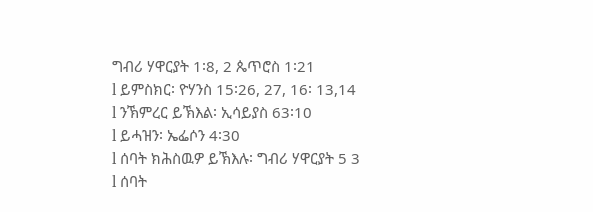ግብሪ ሃዋርያት 1፡8, 2 ጴጥሮስ 1፡21
l ይምስክር፡ ዮሃንስ 15፡26, 27, 16፡ 13,14
l ንኽምረር ይኽእል፡ ኢሳይያስ 63፡10
l ይሓዝን፡ ኤፌሶን 4፡30
l ሰባት ክሕስዉዎ ይኽእሉ፡ ግብሪ ሃዋርያት 5 3
l ሰባት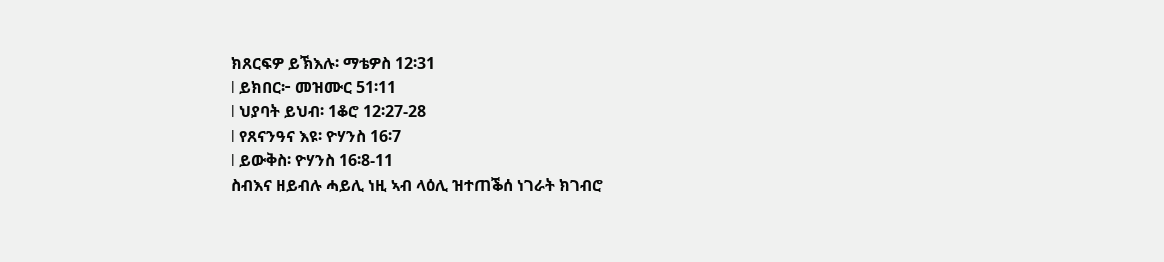ክጸርፍዎ ይኽእሉ፡ ማቴዎስ 12፡31
l ይክበር፦ መዝሙር 51፡11
l ህያባት ይህብ፡ 1ቆሮ 12፡27-28
l የጸናንዓና እዩ፡ ዮሃንስ 16፡7
l ይውቅስ፡ ዮሃንስ 16፡8-11
ስብእና ዘይብሉ ሓይሊ ነዚ ኣብ ላዕሊ ዝተጠቕሰ ነገራት ክገብሮ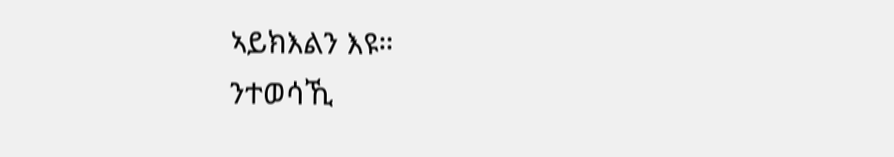ኣይክእልን እዩ።
ንተወሳኺ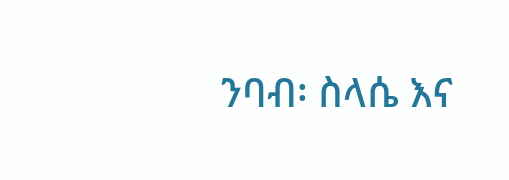ንባብ፡ ስላሴ እና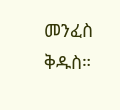መንፈስ ቅዱስ።